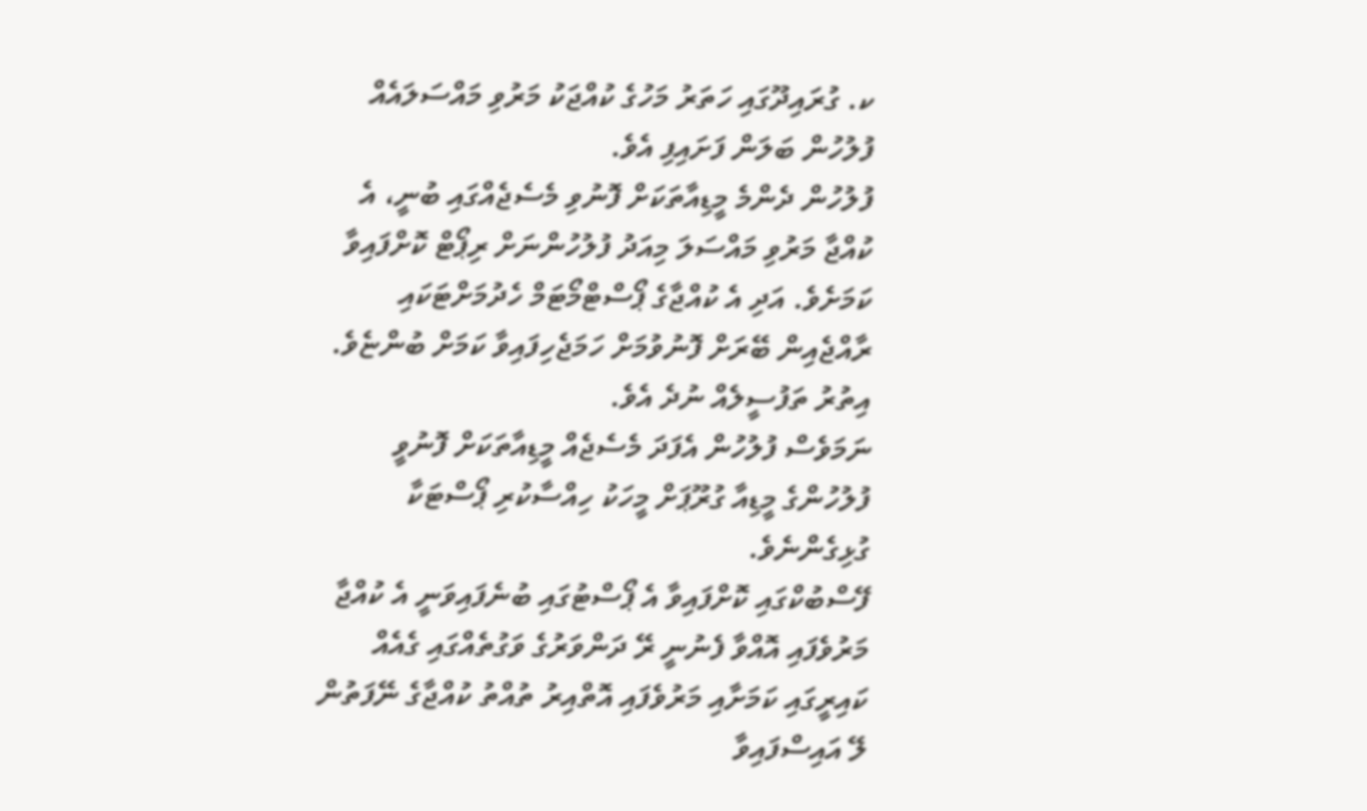ކ. ގުރައިދޫގައި ހަތަރު މަހުގެ ކުއްޖަކު މަރުވި މައްސަލައެއް ފުލުހުން ބަލަން ފަށައިފި އެވެ.
ފުލުހުން ދެންމެ މީޑިއާތަކަށް ފޮނުވި މެސެޖެއްގައި ބުނީ، އެ ކުއްޖާ މަރުވި މައްސަލަ މިއަދު ފުލުހުންނަށް ރިޕޯޓް ކޮށްފައިވާ ކަމަށެވެ. އަދި އެ ކުއްޖާގެ ޕޯސްޓްމޯޓަމް ހެދުމަށްޓަކައި ރާއްޖެއިން ބޭރަށް ފޮނުވުމަށް ހަމަޖެހިފައިވާ ކަމަށް ބުންޏެވެ. އިތުރު ތަފުސީލެއް ނުދެ އެވެ.
ނަމަވެސް ފުލުހުން އެފަދަ މެސެޖެއް މީޑިއާތަކަށް ފޮނުވީ ފުލުހުންގެ މީޑިއާ ގުރޫޕަށް މީހަކު ހިއްސާކުރި ޕޯސްޓަކާ ގުޅިގެންނެވެ.
ފޭސްބުކްގައި ކޮށްފައިވާ އެ ޕޯސްޓުގައި ބުނެފައިވަނީ އެ ކުއްޖާ މަރުވެފައި އޮއްވާ ފެނުނީ ރޭ ދަންވަރުގެ ވަގުތެއްގައި ގެއެއް ކައިރީގައި ކަމަށާއި މަރުވެފައި އޮތްއިރު ތުއްތު ކުއްޖާގެ ނޭފަތުން ލޭ އައިސްފައިވާ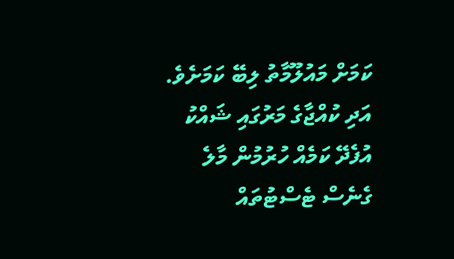ކަމަށް މައުލޫމާތު ލިބޭ ކަމަށެވެ.
އަދި ކުއްޖާގެ މަރުގައި ޝައްކު އުފެދޭ ކަމެއް ހުރުމުން މާލެ ގެނެސް ޓެސްޓުތައް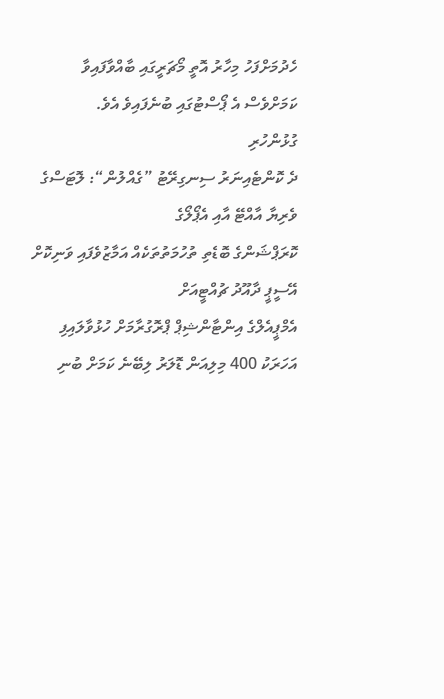ހެދުމަށްފަހު މިހާރު އޮތީ މޯޗަރީގައި ބާއްވާފައިވާ ކަމަށްވެސް އެ ޕޯސްޓުގައި ބުނެފައިވެ އެވެ.
ގުޅުންހުރި
ދެ ކޮންޓެއިނަރު ސިނގިރޭޓު ”ގެއްލުން“: ލޮޓަސްގެ ވެރިޔާ އާއްޓޭ އާއި އެޕޯލޯގެ
ކޮރަޕްޝަންގެ ބޮޑެތި ތުހުމަތުތަކެއް އަމާޒުވެފައި ވަނިކޮށް އޭސީޕީ ދާއޫދު ޗުއްޓީއަށް
އެމްޕީއެލްގެ އިންޓާންޝިޕް ޕްރޮގުރާމަށް ހުޅުވާލައިފި
އަހަރަކު 400 މިލިއަން ޑޮލަރު ލިބޭނެ ކަމަށް ބުނި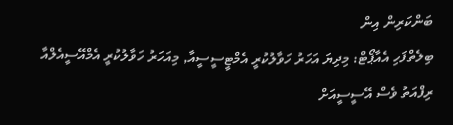ބަންކަރިން އިން
ބިލެތްފަހި އެއާޕޯޓް: މިދިޔަ އަހަރު ހަވާލުކުރީ އެމްޓީސީސީއާ, މިއަހަރު ހަވާލުކުރީ އެމްއޭސީއެލްއާ
ރިފްއަތު ވެސް އޭސީސީއަށް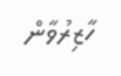ހާޒިރުވާން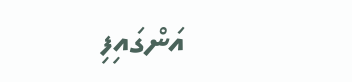އަންގައިފި